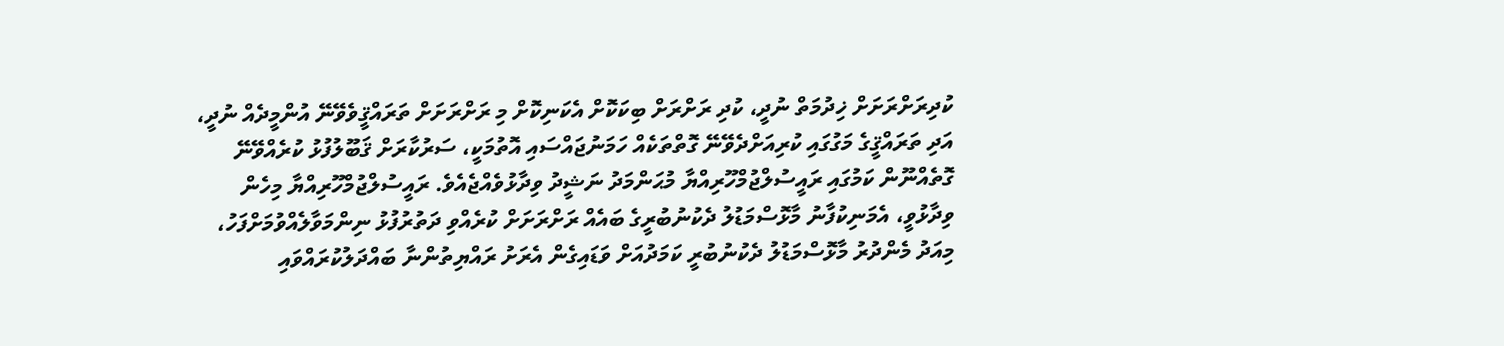ކުދިރަށްރަށަށް ޚިދުމަތް ނުދީ، ކުދި ރަށްރަށް ބިކަކޮށް އެކަނިކޮށް މި ރަށްރަށަށް ތަރައްޤީވެވޭނޭ އުންމީދެއް ނުދީ، އަދި ތަރައްޤީގެ މަގުގައި ކުރިއަށްދެވޭނޭ ގޮތްތަކެއް ހަމަނުޖައްސައި އޮތުމަކީ، ސަރުކާރަށް ޤަބޫލުފުޅު ކުރެއްވޭނޭ ގޮތެއްނޫން ކަމުގައި ރައީސުލްޖުމްހޫރިއްޔާ މުޙަންމަދު ނަޝީދު ވިދާޅުވެއްޖެއެވެ. ރައީސުލްޖުމްހޫރިއްޔާ މިހެން ވިދާޅުވީ، އެމަނިކުފާނު މާޅޮސްމަޑުލު ދެކުނުބުރީގެ ބައެއް ރަށްރަށަށް ކުރެއްވި ދަތުރުފުޅު ނިންމަވާލެއްވުމަށްފަހު، މިއަދު މެންދުރު މާޅޮސްމަޑުލު ދެކުނުބުރީ ކަމަދުއަށް ވަޑައިގެން އެރަށު ރައްޔިތުންނާ ބައްދަލުކުރައްވައި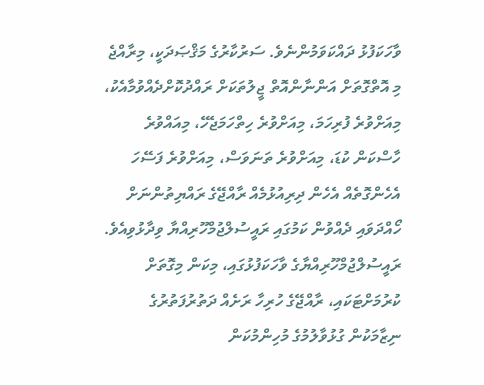ވާހަކަފުޅު ދައްކަވަމުންނެވެ. ސަރުކާރުގެ މަޤްޞަދަކީ، މިރާއްޖެ މި އޮތްގޮތަށް އަންނާންއޮތް ޖީލުތަކަށް ރައްދުކޮށްދެއްވުމާއެކު، މިއަށްވުރެ ފުރިހަމަ، މިއަށްވުރެ ހިތްހަމަޖެހޭ، މިއައްވުރެ ހާސްކަން ކުޑަ، މިއަށްވުރެ ތަނަވަސް، މިއަށްވުރެ ފަސޭހަ އެހެންގޮތެއް އެހެން ދިރިއުޅުމެއް ރާއްޖޭގެ ރައްޔިތުންނަށް ހޯއްދަވައި ދެއްވުން ކަމުގައި ރައީސުލްޖުމްހޫރިއްޔާ ވިދާޅުވިއެވެ.
ރައީސުލްޖުމްހޫރިއްޔާގެ ވާހަކަފުޅުގައި، މިކަން މިގޮތަށް ކުރުމަށްޓަކައި، ރާއްޖޭގެ ހުރިހާ ރަށެއް ދަތުރުފަތުރުގެ ނިޒާމަކުން ގުޅުވާލުމުގެ މުހިންމުކަން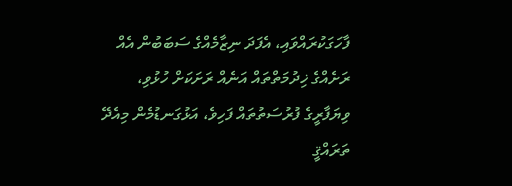ފާހަގަކުރައްވައި، އެފަދަ ނިޒާމެއްގެ ސަބަބުން އެއް ރަށެއްގެ ޚިދުމަތްތައް އަނެއް ރަށަކަށް ހުޅުވި، ވިޔަފާރީގެ ފުރުސަތުތައް ފަހިވެ، އަޅުގަނޑުމެން މިއެދޭ ތަރައްޤީ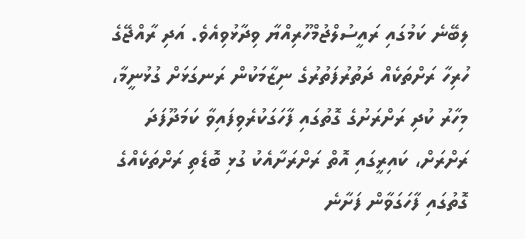ލިބޭނެ ކަމުގައި ރައީސުލްޖުމްހޫރިއްޔާ ވިދާޅުވިއެވެ. އަދި ރާއްޖޭގެ ހުރިހާ ރަށްތަކެއް ދަތުރުފަތުރުގެ ނިޒާމަކުން ރަނގަޅަށް ގުޅުނީމާ، މިހާރު ކުދި ރަށްރަށުގެ ގޮތުގައި ފާހަގަކުރެވިފައިވާ ކަމަދޫފަދަ ރަށްރަށް، ކައިރީގައި އޮތް ރަށްރަށާއެކު ގުޅި ބޮޑެތި ރަށްތަކެއްގެ ގޮތުގައި ފާހަގަވާން ފަށާނެ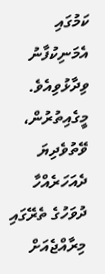ކަމުގައި އެމަނިކުފާނު ވިދާޅުވިއެވެ.
މީގެއިތުރުން، ވޭތުވެދިޔަ ދެއަހަރެއްހާ ދުވަހުގެ ތެރޭގައި މިރާއްޖެއަށް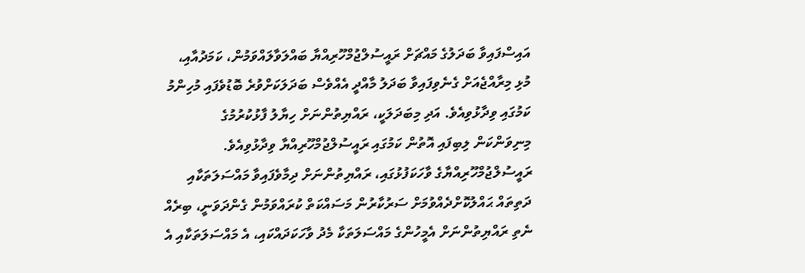އައިސްފައިވާ ބަދަލުގެ މައްޗަށް ރައީސުލްޖުމްހޫރިއްޔާ ބައްލަވާލައްވަމުން، ކަމަދުއާއި، މުޅި މިރާއްޖެއަށް ގެނެވިފައިވާ ބަދަލު މާއްދީ އެއްވެސް ބަދަލަކަށްވުރެ ބޮޑުވެފައި މުހިންމު ކަމުގައި ވިދާޅުވިއެވެ. އަދި މިބަދަލަކީ، ރައްޔިތުންނަށް ހިޔާލު ފާޅުކުރުމުގެ މިނިވަންކަން ލިބިފައި އޮތުން ކަމުގައި ރައީސުލްޖުމްހޫރިއްޔާ ވިދާޅުވިއެވެ.
ރައީސުލްޖުމްހޫރިއްޔާގެ ވާހަކަފުޅުގައި، ރައްޔިތުންނަށް ދިމާވެފައިވާ މައްސަލަތަކާއި ދަތިތައް ޙައްލުކޮށްދެއްވުމަށް ސަރުކާރުން މަސައްކަތް ކުރައްވަމުން ގެންދަވަނީ، ބިރެއް ނެތި ރައްޔިތުންނަށް އެމީހުންގެ މައްސަލަތަކާ މެދު ވާހަކަދައްކައި، އެ މައްސަލަތަކާއި އެ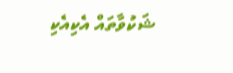ޝަކުވާތައް އެކިއެކި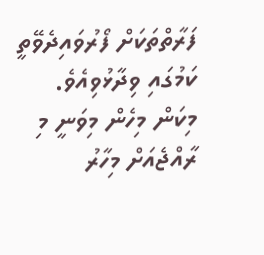ފަރާތްތަކަށް ފޯރުވައިދެވޭތީ ކަމުގައި ވިދާޅުވިއެވެ. މިކަން މިހެން މިވަނީ މި ރާއްޖެއަށް މިހާރު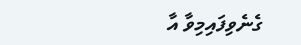ގެނެވިފައިމިވާ އާ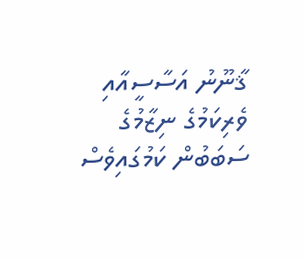ޤާނޫނު އަސާސީއާއި ވެރިކަމުގެ ނިޒާމުގެ ސަބަބުން ކަމުގައިވެސް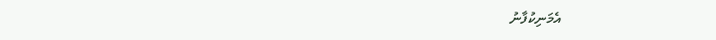އެމަނިކުފާނު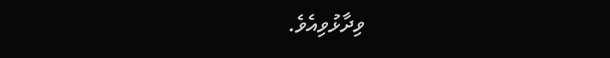ވިދާޅުވިއެވެ.